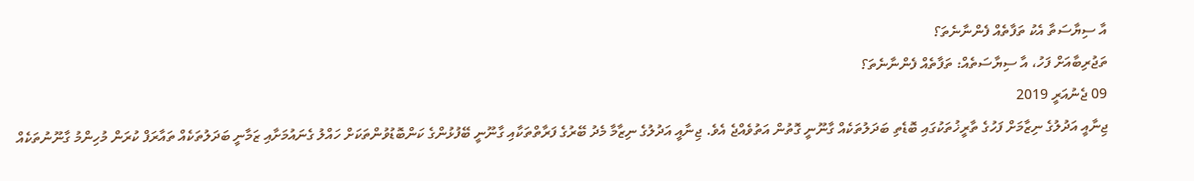އާ ސިޔާސަތާ އެކު ތަފާތެއް ފެންނާނެތަ؟
ތަޖުރިބާއަށް ފަހު، އާ ސިޔާސަތެއް: ތަފާތެއް ފެންނާނެތަ؟
09 ޖެނުއަރީ 2019
ޖިނާއީ އަދުލުގެ ނިޒާމަށް ފަހުގެ ތާރީޚުތަކުގައި ބޮޑެތި ބަދަލުތަކެއް ގާނޫނީ ގޮތުން އަތުވެއްޖެ އެވެ. ޖިނާއީ އަދުލުގެ ނިޒާމާ މެދު ބޭރުގެ ފަރާތްތަކާއި ގާނޫނީ ބޭފުޅުންގެ ކަންބޮޑުވުންތަކަށް ހައްލު ގެނައުމަށާއި ޒަމާނީ ބަދަލުތަކެއް ތައާރަފް ކުރަން މުހިންމު ގާނޫނުތަކެއް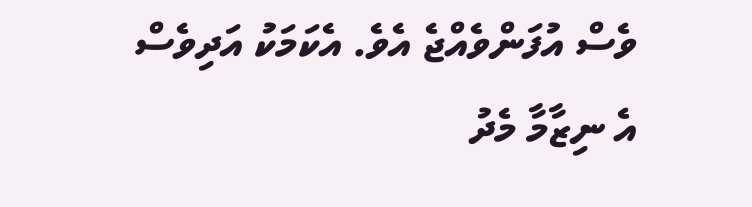ވެސް އުފަންވެއްޖެ އެވެ. އެކަމަކު އަދިވެސް އެ ނިޒާމާ މެދު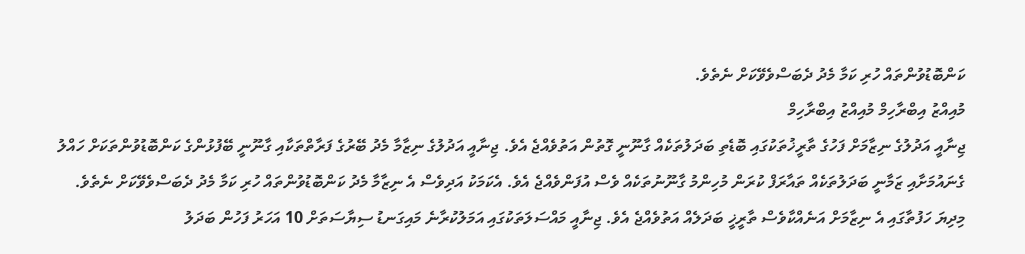ކަންބޮޑުވުންތައް ހުރި ކަމާ މެދު ދެބަސްވެވޭކަށް ނެތެވެ.
މުއިއްޒު އިބްރާހިމް މުއިއްޒު އިބްރާހިމް
ޖިނާއީ އަދުލުގެ ނިޒާމަށް ފަހުގެ ތާރީޚުތަކުގައި ބޮޑެތި ބަދަލުތަކެއް ގާނޫނީ ގޮތުން އަތުވެއްޖެ އެވެ. ޖިނާއީ އަދުލުގެ ނިޒާމާ މެދު ބޭރުގެ ފަރާތްތަކާއި ގާނޫނީ ބޭފުޅުންގެ ކަންބޮޑުވުންތަކަށް ހައްލު ގެނައުމަށާއި ޒަމާނީ ބަދަލުތަކެއް ތައާރަފް ކުރަން މުހިންމު ގާނޫނުތަކެއް ވެސް އުފަންވެއްޖެ އެވެ. އެކަމަކު އަދިވެސް އެ ނިޒާމާ މެދު ކަންބޮޑުވުންތައް ހުރި ކަމާ މެދު ދެބަސްވެވޭކަށް ނެތެވެ.
މިދިޔަ ހަފުތާގައި އެ ނިޒާމަށް އަނެއްކާވެސް ތާރީޚީ ބަދަލެއް އަތުވެއްޖެ އެވެ. ޖިނާއީ މައްސަލަތަކުގައި އަމަލުކުރާނެ މައިގަނޑު ސިޔާސަތަށް 10 އަހަރު ފަހުން ބަދަލު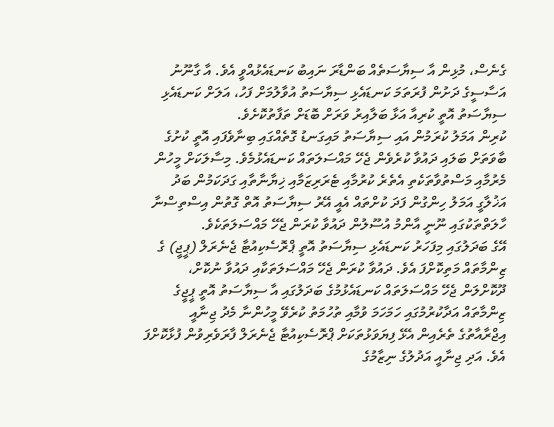ގެނެސް، މުޅިން އާ ސިޔާސަތެއް ބަންޑާރަ ނައިބު ކަނޑައެޅުއްވީ އެވެ. އާ ގާނޫނު އަސާސީގެ ދަށުން ފުރަތަމަ ކަނޑައެޅި ސިޔާސަތު އުވާލުމަށް ފަހު، އަލަށް ކަނޑައެޅި ސިޔާސަތު އޮތީ ކުރިއާ އަޅާ ބަލާއިރު ވަރަށް ބޮޑަށް ތަފާތުކޮށެވެ.
ކުރިން އަމަލު ކުރަމުން އައި ސިޔާސަތު މައިގަނޑު ގޮތެއްގައި ބިނާވެފައި އޮތީ ކުށުގެ ބާވަތަށް ބަލައި ދައުވާ ކުރެވެން ޖެހޭ މައްސަލަތައް ކަނޑައެޅުމެވެ. މިސާލަކަށް މީހުން މެރުމާއި މަސްތުވާތަކެތި އެތެރެ ކުރުމާއި ޓެރަރިޒަމާއި ޚިޔާނާތާއި ގަދަކަމުން ބަދު އަޚުލާގީ އަމަލު ހިންގުން ފަދަ ކުށްތައް އެއީ އޭރު ސިޔާސަތު އޮތް ގޮތުން އިސްތިސްނާ ހާލަތްތަކުގައި ނޫނީ އާންމު އުސޫލުން ދައުވާ ކުރަން ޖެހޭ މައްސަލަތަކެވެ.
އޭގެ ބަދަލުގައި މިފަހަރު ކަނޑައެޅި ސިޔާސަތު އޮތީ ޕްރޮސެކިއުޓާ ޖެނެރަލް (ޕީޖީ) ގެ ޒިންމާތައް މަތިކޮށްފަ އެވެ. ދައުވާ ކުރަން ޖެހޭ މައްސަލަތަކާއި ދައުވާ ނުކޮށް، ދޫކޮށްލަން ޖެހޭ މައްސަލަތައް ކަނޑައެޅުމުގެ ބަދަލުގައި އާ ސިޔާސަތު އޮތީ ޕީޖީގެ ޒިންމާތައް އަދާކުރުމުގައި ހަމަހަމަ ވުމާއި ތުހުމަތު ކުރެވޭ މީހުންނާ މެދު ޖިނާއީ އިޖްރާއާތުގެ ތެރެއިން އެޅޭ ފިޔަވަޅުތަކަށް ޕްރޮސެކިއުޓާ ޖެނެރަލް ފާރަވެރިވުން ފުޅާކޮށްފަ އެވެ. އަދި ޖިނާއީ އަދުލުގެ ނިޒާމުގެ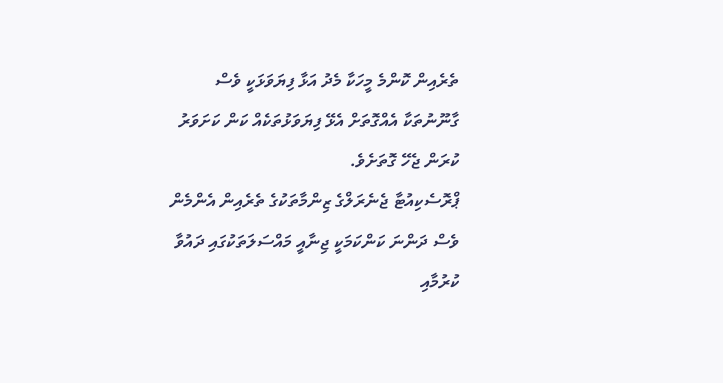ތެރެއިން ކޮންމެ މީހަކާ މެދު އަޅާ ފިޔަވަޅަކީ ވެސް ގާނޫނުތަކާ އެއްގޮތަށް އެޅޭ ފިޔަވަޅުތަކެއް ކަން ކަށަވަރު ކުރަން ޖެހޭ ގޮތަށެވެ.
ޕްރޮސެކިއުޓާ ޖެނެރަލްގެ ޒިންމާތަކުގެ ތެރެއިން އެންމެން ވެސް ދަންނަ ކަންކަމަކީ ޖިނާއީ މައްސަލަތަކުގައި ދައުވާ ކުރުމާއި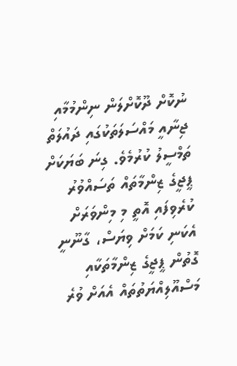ނުކޮށް ދޫކޮށްލަން ނިންމުމާއި ޖިނާއީ މައްސަލަތަކުގައި ދައުލަތް ތަމްސީލު ކުރުމެވެ. ގިނަ ބަޔަކަށް ޕީޖީގެ ޒިންމާތައް ތަސައްވުރު ކުރެވިފައި އޮތީ މި މިންވަރަށް އެކަނި ކަމަށް ވިޔަސް، ގާނޫނީ ގޮތުން ޕީޖީގެ ޒިންމާތަކާއި މަސްއޫލިއްޔަތުތައް އެއަށް ވުރެ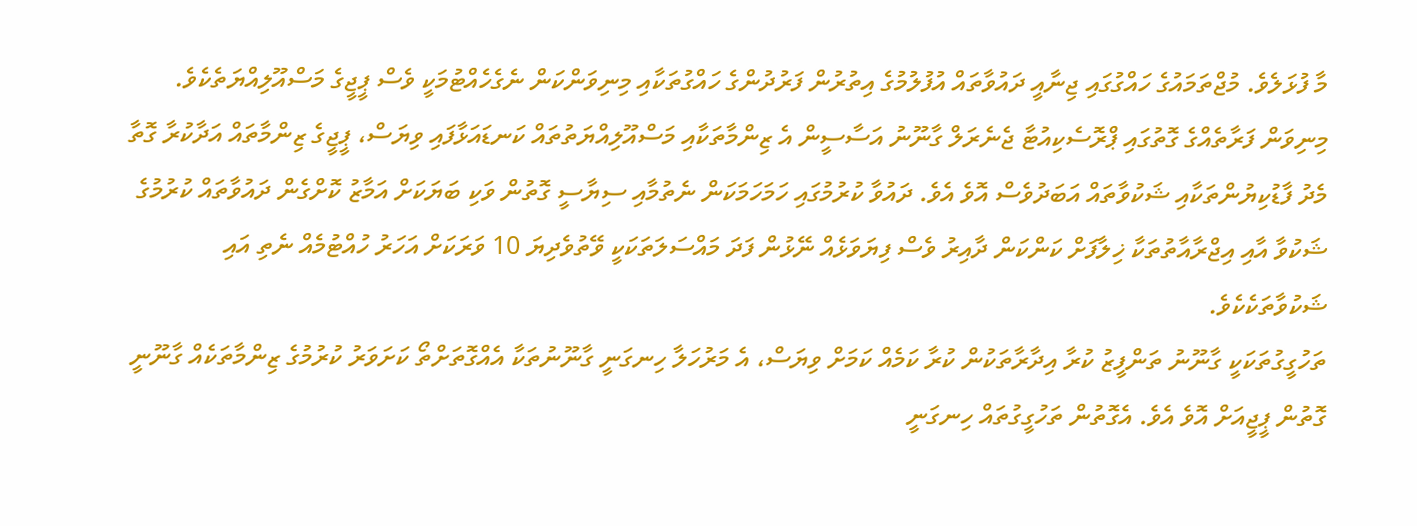މާ ފުޅަލެވެ. މުޖްތަމައުގެ ހައްގުގައި ޖިނާއީ ދައުވާތައް އުފުލުމުގެ އިތުރުން ފަރުދުންގެ ހައްގުތަކާއި މިނިވަންކަން ނެގެހެއްޓުމަކީ ވެސް ޕީޖީގެ މަސްއޫލިއްޔަތެކެވެ.
މިނިވަން ފަރާތެއްގެ ގޮތުގައި ޕްރޮސެކިއުޓާ ޖެނެރަލް ގާނޫނު އަސާސީން އެ ޒިންމާތަކާއި މަސްއޫލިއްޔަތުތައް ކަނޑައަޅާފައި ވިޔަސް، ޕީޖީގެ ޒިންމާތައް އަދާކުރާ ގޮތާ މެދު ފާޑުކިޔުންތަކާއި ޝަކުވާތައް އަބަދުވެސް އޮވެ އެވެ. ދައުވާ ކުރުމުގައި ހަމަހަމަކަން ނެތުމާއި ސިޔާސީ ގޮތުން ވަކި ބަޔަކަށް އަމާޒު ކޮށްގެން ދައުވާތައް ކުރުމުގެ ޝަކުވާ އާއި އިޖްރާއާތުތަކާ ޚިލާފަށް ކަންކަން ދާއިރު ވެސް ފިޔަވަޅެއް ނޭޅުން ފަދަ މައްސަލަތަކަކީ ވޭތުވެދިޔަ 10 ވަރަކަށް އަހަރު ހުއްޓުމެއް ނެތި އައި ޝަކުވާތަކެކެވެ.
ތަހުގީގުތަކަކީ ގާނޫނު ތަންފީޒު ކުރާ އިދާރާތަކުން ކުރާ ކަމެއް ކަމަށް ވިޔަސް، އެ މަރުހަލާ ހިނގަނީ ގާނޫނުތަކާ އެއްގޮތަށްތޯ ކަށަވަރު ކުރުމުގެ ޒިންމާތަކެއް ގާނޫނީ ގޮތުން ޕީޖީއަށް އޮވެ އެވެ. އެގޮތުން ތަހުގީގުތައް ހިނގަނީ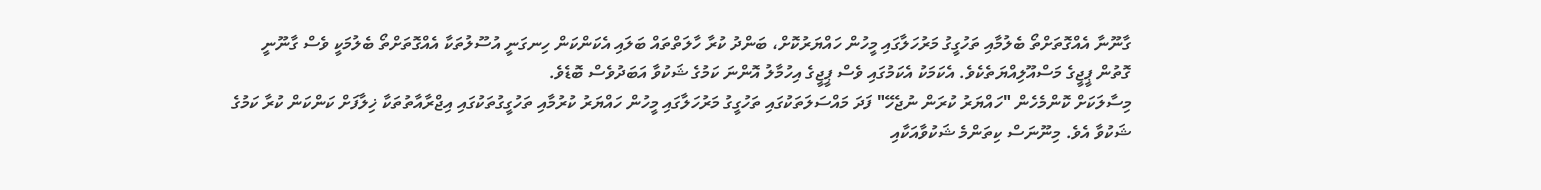ގާނޫނާ އެއްގޮތަށްތޯ ބެލުމާއި ތަހުގީގު މަރުހަލާގައި މީހުން ހައްޔަރުކޮށް، ބަންދު ކުރާ ހާލަތްތައް ބަލައި އެކަންކަން ހިނގަނީ އުސޫލުތަކާ އެއްގޮތަށްތޯ ބެލުމަކީ ވެސް ގާނޫނީ ގޮތުން ޕީޖީގެ މަސްއޫލިއްޔަތެކެވެ. އެކަމަކު އެކަމުގައި ވެސް ޕީޖީގެ އިހުމާލު އޮންނަ ކަމުގެ ޝަކުވާ އަބަދުވެސް ބޮޑެވެ.
މިސާލަކަށް ކޮންމެހެން "ހައްޔަރު ކުރަން ނުޖެހޭ" ފަދަ މައްސަލަތަކުގައި ތަހުގީގު މަރުހަލާގައި މީހުން ހައްޔަރު ކުރުމާއި ތަހުގީގުތަކުގައި އިޖްރާއާތުތަކާ ޚިލާފަށް ކަންކަން ކުރާ ކަމުގެ ޝަކުވާ އެވެ. މިނޫނަސް ކިތަންމެ ޝަކުވާއަކާއި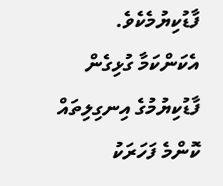ފާޑުކިޔުމެކެވެ. އެކަންކަމާ ގުޅިގެން ފާޑުކިޔުމުގެ އިނގިލިތައް ކޮންމެ ފަހަރަކު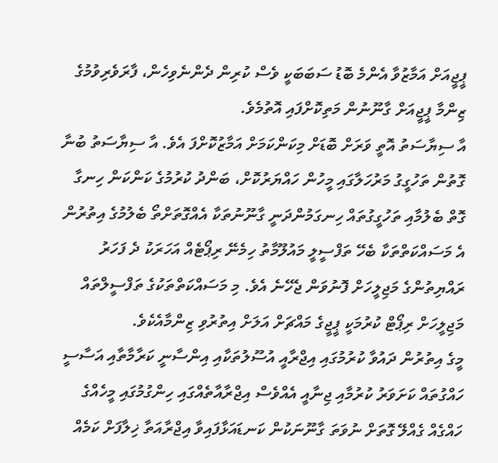ޕީޖީއަށް އަމާޒުވާ އެންމެ ބޮޑު ސަބަބަކީ ވެސް ކުރިން ދެންނެވިހެން، ފާރަވެރިވުމުގެ ޒިންމާ ޕީޖީއަށް ގާނޫނުން މަތިކޮށްފައި އޮތުމެވެ.
އާ ސިޔާސަތު އޮތީ ވަރަށް ބޮޑަށް މިކަންކަމަށް އަމާޒުކޮށްފަ އެވެ. އާ ސިޔާސަތު ބުނާ ގޮތުން ތަހުގީގު މަރުހަލާގައި މީހުން ހައްޔަރުކޮށް، ބަންދު ކުރުމުގެ ކަންކަން ހިނގާ ގޮތް ބެލުމާއި ތަހުގީގުތައް ހިނގަމުންދަނީ ގާނޫނުތަކާ އެއްގޮތަށްތޯ ބެލުމުގެ އިތުރުން އެ މަސައްކަތްތަކާ ބެހޭ ތަފްސީލީ މައުލޫމާތު ހިމެނޭ ރިޕޯޓެއް އަހަރަކު ދެ ފަހަރު ރައްޔިތުންގެ މަޖިލީހަށް ފޮނުވަން ޖެހޭނެ އެވެ. މި މަސައްކަތްތަކުގެ ތަފްސީލްތައް މަޖިލީހަށް ރިޕޯޓް ކުރުމަކީ ޕީޖީގެ މައްޗަށް އަލަށް އިތުރުވި ޒިންމާއެކެވެ.
މީގެ އިތުރުން ދައުވާ ކުރުމުގައި އިޖްރާއީ އުސޫލުތަކާއި އިންސާނީ ކަރާމާތާއި އަސާސީ ހައްގުތައް ކަށަވަރު ކުރުމާއި ޖިނާއީ އެއްވެސް އިޖްރާއާތެއްގައި ހިންގުމުގައި މީހެއްގެ ހައްގެއް ގެއްލޭ ގޮތަށް ނުވަތަ ގާނޫނަކުން ކަނޑައަޅާފައިވާ އިޖްރާއަތާ ޚިލާފަށް ކަމެއް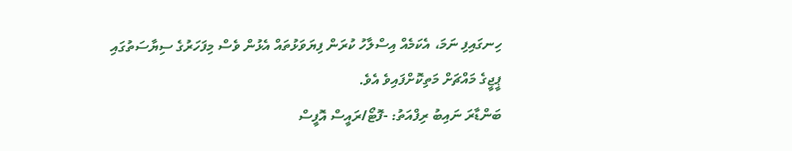ހިނގައިފި ނަމަ، އެކަމެއް އިސްލާހު ކުރަން ފިޔަވަޅުތައް އެޅުން ވެސް މިފަހަރުގެ ސިޔާސަތުގައި ޕީޖީގެ މައްޗަށް މަތިކޮށްފައިވެ އެވެ.
ބަންޑާރަ ނައިބު ރިފްއަތު: -ފޮޓޯ/ރައީސް އޮފީސް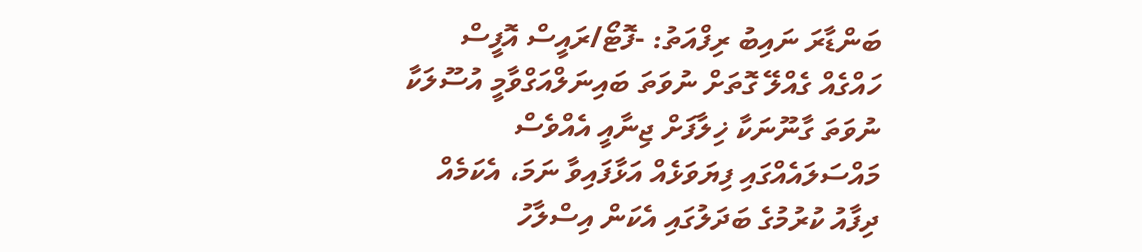ބަންޑާރަ ނައިބު ރިފްއަތު: -ފޮޓޯ/ރައީސް އޮފީސް
ހައްގެއް ގެއްލޭ ގޮތަށް ނުވަތަ ބައިނަލްއަގްވާމީ އުސޫލަކާ ނުވަތަ ގާނޫނަކާ ޚިލާފަށް ޖިނާއީ އެއްވެސް މައްސަލައެއްގައި ފިޔަވަޅެއް އަޅާފައިވާ ނަމަ، އެކަމެއް ދިފާއު ކުރުމުގެ ބަދަލުގައި އެކަން އިސްލާހު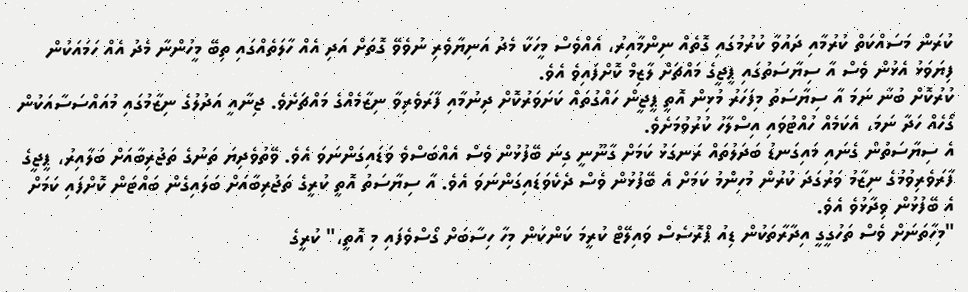ކުރަން މަސައްކަތް ކުރުމާއި ދައުވާ ކުރުމުގައި ގޮތެއް ނިންމާއިރު، އެއްވެސް މީހަކާ މެދު އަނިޔާވެރި ނުވެވޭ ގޮތަށް އަދި އެއް ހާލަތެއްގައި ތިބޭ މީހުންނާ މެދު އެއް ހަމައަކުން ފިޔަވަޅު އެޅުން ވެސް އާ ސިޔާސަތުގައި ޕީޖީގެ މައްޗަށް ލާޒިމް ކޮށްފައިވެ އެވެ.
ކުރުކޮށް ބުނާ ނަމަ އާ ސިޔާސަތު މިފަހަރު މުޅިން އޮތީ ޕީޖީން ހައްގުތައް ކަށަވަރުކޮށް ދިނުމާއި ފާރަވެރިވާ ނިޒާމެއްގެ މައްޗަށެވެ. ޖިނާއީ އަދުލުގެ ނިޒާމުގައި މުއައްސަސާއަކުން ގޯހެއް ހަދާ ނަމަ، އެކަމެއް ހުއްޓުވައި އިސްލާހު ކުރުވުމަށެވެ.
އެ ސިޔާސަތުން ގެނައި މައިގަނޑު ބަދަލުތައް ރަނގަޅު ކަމަށް ގާނޫނީ ގިނަ ބޭފުޅުން ވެސް އެއްބަސްވެ ވަޑައިގަންނަވަ އެވެ. ވޭތުވެދިޔަ ތަނުގެ ތަޖުރިބާއަށް ބަލާއިރު، ޕީޖީގެ ފާރަވެރިވުމުގެ ނިޒާމު ވަރުގަދަ ކުރުން މުހިންމު ކަމަށް އެ ބޭފުޅުން ވެސް ދެކެވަޑައިގަންނަވަ އެވެ. އާ ސިޔާސަތު އޮތީ ކުރީގެ ތަޖުރިބާއަށް ބަލައިގެން ބައްޓަން ކޮށްފައި ކަމަށް އެ ބޭފުޅުން ވިދާޅުވެ އެވެ.
"މިހާތަނަށް ވެސް ތަހުގީގީ އިދާރާތަކުން ޑިއު ޕްރޮސެސް ވައިލޭޓް ކުރީމަ ކަންކަން މިހާ ހިސާބަށް ގޯސްވެފައި މި އޮތީ،" ކުރީގެ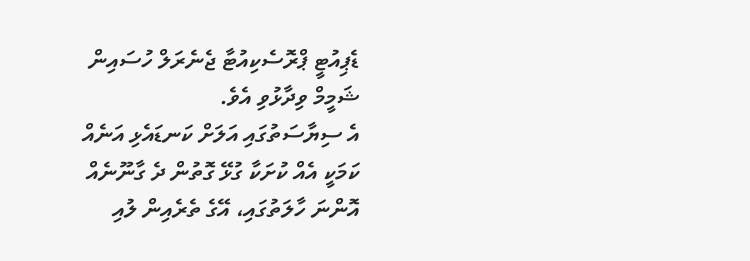ޑެޕިއުޓީ ޕްރޮސެކިއުޓާ ޖެނެރަލް ހުސައިން ޝަމީމް ވިދާޅުވި އެވެ.
އެ ސިޔާސަތުގައި އަލަށް ކަނޑައެޅި އަނެއް ކަމަކީ އެއް ކުށަކާ ގުޅޭ ގޮތުން ދެ ގާނޫނެއް އޮންނަ ހާލަތުގައި، އޭގެ ތެރެއިން ލުއި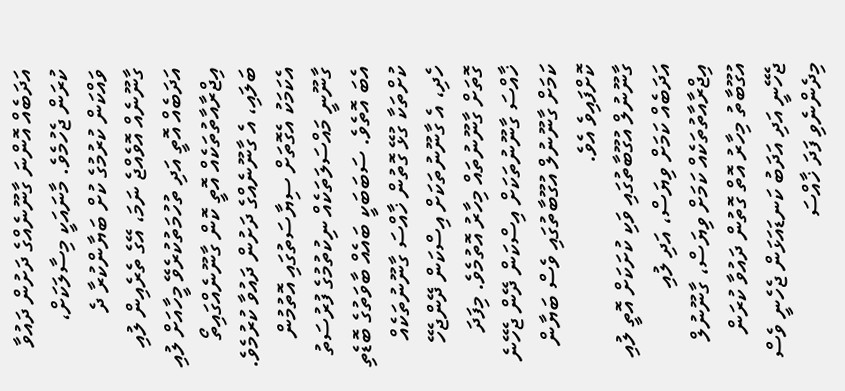އަދަބެއް އޮންނަ ގާނޫނެއްގެ ދަށުން ދައުވާ ކުރަން ޖެހުމެވެ. މާނައަކީ މިސާލަކަށް، ވައްކަން ކުރުމުގެ ކުށް ބަޔާންކުރާ ދެ ގާނޫނެއް އޮވެއްޖެ ނަމަ، އޭގެ ތެރެއިން ލުއި އަދަބެއް އޮތީ އަދި ތުހުމަތުކުރެވޭ މީހާއަށް ލުއި އިޖްރާއާތުތަކެއް އޮތީ ކޮން ގާނޫނެއްގައިތޯ ބަލައި، އެ ގާނޫނެއްގެ ދަށުން ދައުވާ ކުރުމެވެ.
އެކަމަކު އެގޮތަށް ސިޔާސަތުގައި އޮތުމުން ގާނޫނީ މައްސަލަތަކެއް ނިކުތުމުގެ ފުރުސަތު އެބަ އޮތެވެ. ސަބަބަކީ ބައެއް ބާވަތުގެ ބޮޑެތި ކުށްތަކާ ގުޅޭ ގޮތުން ޚާއްސަ ގާނޫނުތަކެއް ހެދި، އެ ގާނޫނުތަކަށް އިސްކަން ދޭންޖެހޭ ގޮތަށް ގާނޫނުތައް މިހާރު އޮތުމެވެ. މިފަދަ ޚާއްސަ ގާނޫނުތަކަށް އިސްކަން ދޭން ޖެހޭނެ ކަމަށް ގާނޫނުލް އުގޫބާތުގައި ވެސް ބަޔާން ކޮށްފައިވެ އެވެ.
ގާނޫނުލް އުގޫބާތުގައި ވަކި ކުށަކަށް އޮތީ ލުއި އަދަބެއް ކަމަށް ވިޔަސް، އަދި ލުއި އިޖްރާއާތުތަކެއް ކަމަށް ވިޔަސް، ގާނޫނުލް އުގޫބާތު މިހާރު އޮތް ގޮތުން ދައުވާ ކުރަން ޖެހޭނީ އަދި އަދަބު ކަނޑައަޅަން ޖެހެނީ ވެސް މިދެންނެވި ފަދަ ޚާއްސަ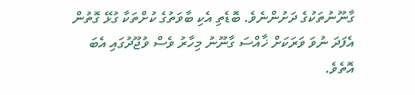ގާނޫނުތަކުގެ ދަށުންނެވެ. ބޮޑެތި އެކި ބާވަތުގެ ކުށްތަކާ ގުޅޭ ގޮތުން އެފަދަ ނުވަ ވަރަކަށް ޚާއްސަ ގާނޫނު މިހާރު ވެސް ވުޖޫދުގައި އެބަ އޮތެވެ.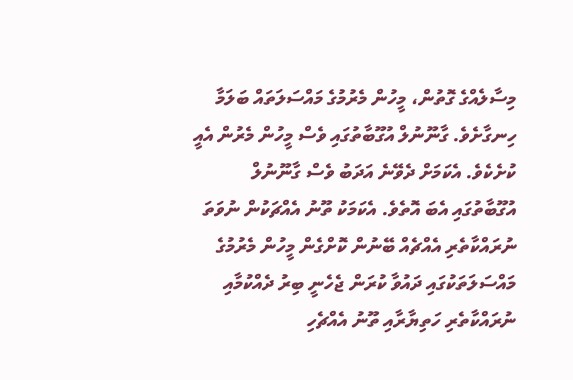މިސާލެއްގެ ގޮތުން، މީހުން މެރުމުގެ މައްސަލަތައް ބަލަމާ ހިނގާށެވެ. ގާނޫނުލް އުގޫބާތުގައި ވެސް މީހުން މެރުން އެއީ ކުށެކެވެ. އެކަމަށް ދެވޭނެ އަދަބު ވެސް ގާނޫނުލް އުގޫބާތުގައި އެބަ އޮތެވެ. އެކަމަކު ތޫނު އެއްޗަކުން ނުވަތަ ނުރައްކާތެރި އެއްޗެއް ބޭނުން ކޮށްގެން މީހުން މެރުމުގެ މައްސަލަތަކުގައި ދައުވާ ކުރަން ޖެހެނީ ބިރު ދެއްކުމާއި ނުރައްކާތެރި ހަތިޔާރާއި ތޫނު އެއްޗެހި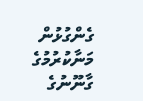ގެންގުޅުން މަނާކުރުމުގެ ގާނޫނުގެ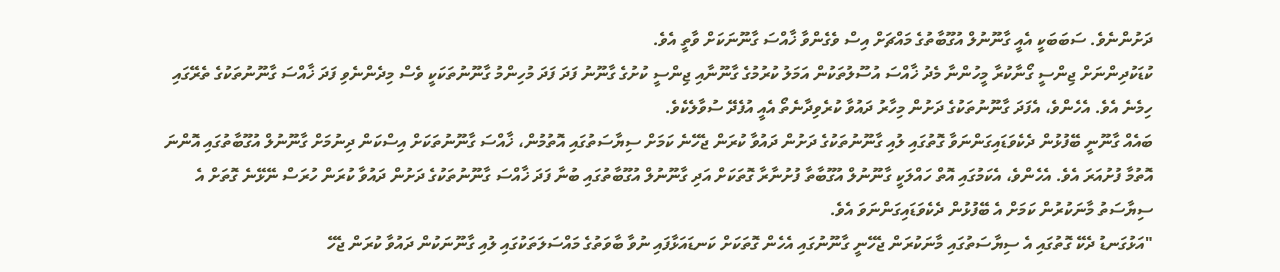ދަށުންނެވެ. ސަބަބަކީ އެއީ ގާނޫނުލް އުގޫބާތުގެ މައްޗަށް އިސް ވެގެންވާ ޚާއްސަ ގާނޫނަކަށް ވާތީ އެވެ.
ކުޑަކުދިންނަށް ޖިންސީ ގޯނާކުރާ މީހުންނާ މެދު ޚާއްސަ އުސޫލުތަކުން އަމަލު ކުރުމުގެ ގާނޫނާއި ޖިންސީ ކުށުގެ ގާނޫނު ފަދަ ފަދަ މުހިންމު ގާނޫނުތަކަކީ ވެސް މިދެންނެވި ފަދަ ޚާއްސަ ގާނޫނުތަކުގެ ތެރޭގައި ހިމެނެ އެވެ. އެހެންވެ، އެފަދަ ގާނޫނުތަކުގެ ދަށުން މިހާރު ދައުވާ ކުރެވިދާނެތޯ އެއީ އުފެދޭ ސުވާލެކެވެ.
ބައެއް ގާނޫނީ ބޭފުޅުން ދެކެވަޑައިގަންނަވާ ގޮތުގައި ލުއި ގާނޫނުތަކުގެ ދަށުން ދައުވާ ކުރަން ޖެހޭނެ ކަމަށް ސިޔާސަތުގައި އޮތުމުން، ޚާއްސަ ގާނޫނުތަކަށް އިސްކަން ދިނުމަށް ގާނޫނުލް އުގޫބާތުގައި އޮންނަ އޮތުމާ ފުށުއަރަ އެވެ. އެހެންވެ، އެކަމުގައި އޮތް ހައްލަކީ ގާނޫނުލް އުގޫބާތާ ފުށުނާރާ ގޮތަކަށް އަދި ގާނޫނުލް އުގޫބާތުގައި ބުނާ ފަދަ ޚާއްސަ ގާނޫނުތަކުގެ ދަށުން ދައުވާ ކުރަން ހުރަސް ނޭޅޭނެ ގޮތަށް އެ ސިޔާސަތު މާނަކުރުން ކަމަށް އެ ބޭފުޅުން ދެކެވަޑައިގަންނަވަ އެވެ.
"އަޅުގަނޑު ދެކޭ ގޮތުގައި އެ ސިޔާސަތުގައި މާނަކުރަން ޖެހޭނީ ގާނޫނުގައި އެހެން ގޮތަކަށް ކަނޑައަޅާފައި ނުވާ ބާވަތުގެ މައްސަލަތަކުގައި ލުއި ގާނޫނަކުން ދައުވާ ކުރަން ޖެހޭ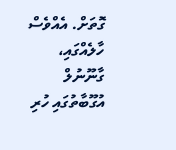ގޮތަށް. އެއްވެސް ހާލެއްގައި، ގާނޫނުލް އުގޫބާތުގައި ހުރި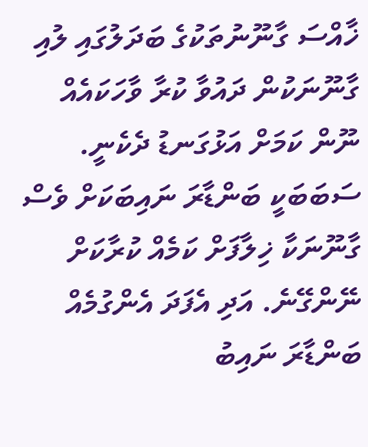ޚާއްސަ ގާނޫނުތަކުގެ ބަދަލުގައި ލުއި ގާނޫނަކުން ދައުވާ ކުރާ ވާހަކައެއް ނޫން ކަމަށް އަޅުގަނޑު ދެކެނީ. ސަބަބަކީ ބަންޑާރަ ނައިބަކަށް ވެސް ގާނޫނަކާ ޚިލާފަށް ކަމެއް ކުރާކަށް ނޭންގޭނެ. އަދި އެފަދަ އެންގުމެއް ބަންޑާރަ ނައިބު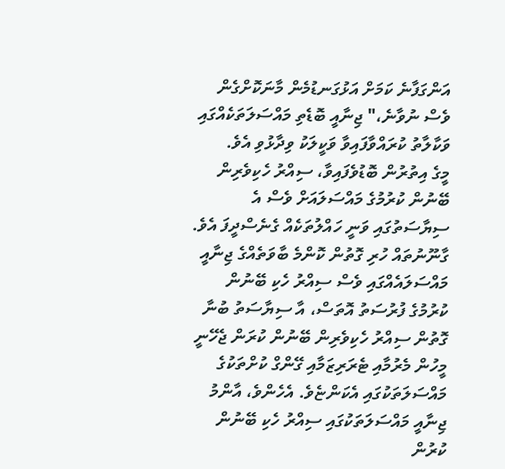އަންގަފާނެ ކަމަށް އަޅުގަނޑުމެން މާނަކޮށްގެން ވެސް ނުވާނެ،" ޖިނާއީ ބޮޑެތި މައްސަލަތަކެއްގައި ވަކާލާތު ކުރައްވާފައިވާ ވަކީލަކު ވިދާޅުވި އެވެ.
މީގެ އިތުރުން ބޮޑުވެފައިވާ، ސިއްރު ހެކިވެރިން ބޭނުން ކުރުމުގެ މައްސަލައަށް ވެސް އެ ސިޔާސަތުގައި ވަނީ ހައްލުތަކެއް ގެނެސްދީފަ އެވެ. ގާނޫނުތައް ހުރި ގޮތުން ކޮންމެ ބާވަތެއްގެ ޖިނާއީ މައްސަލައެއްގައި ވެސް ސިއްރު ހެކި ބޭނުން ކުރުމުގެ ފުރުސަތު އޮތަސް، އާ ސިޔާސަތު ބުނާ ގޮތުން ސިއްރު ހެކިވެރިން ބޭނުން ކުރަން ޖެހޭނީ މީހުން މެރުމާއި ޓެރަރިޒަމާއި ގޭންގް ކުށްތަކުގެ މައްސަލަތަކުގައި އެކަންޏެވެ. އެހެންވެ، އާންމު ޖިނާއީ މައްސަލަތަކުގައި ސިއްރު ހެކި ބޭނުން ކުރުން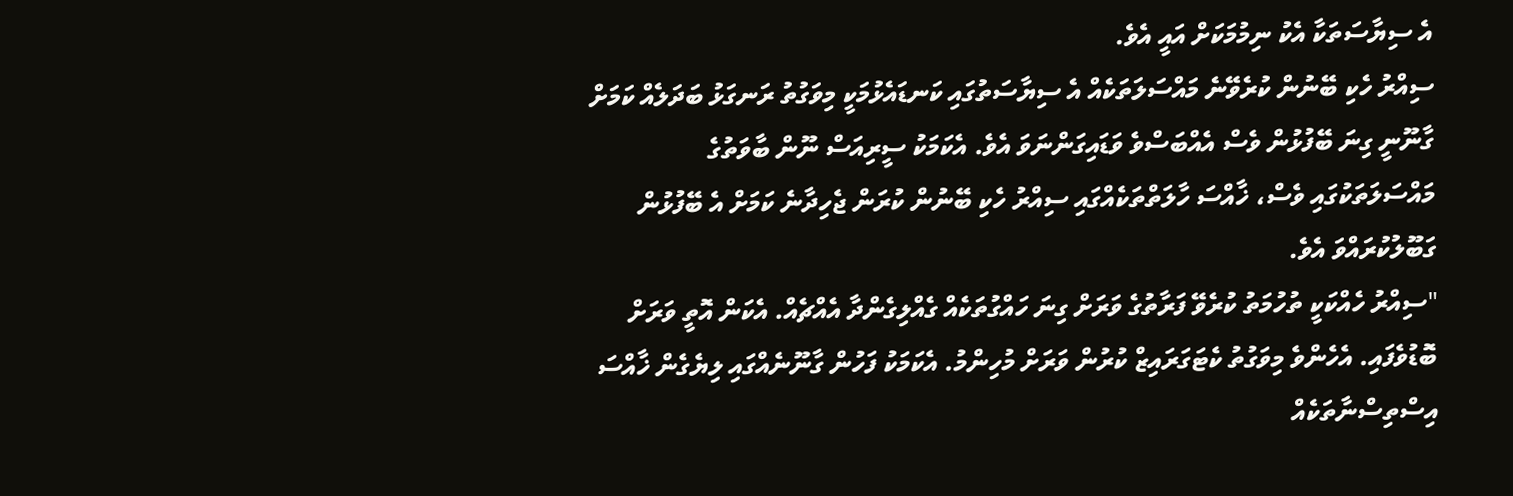އެ ސިޔާސަތަކާ އެކު ނިމުމަކަށް އައީ އެވެ.
ސިއްރު ހެކި ބޭނުން ކުރެވޭނެ މައްސަލަތަކެއް އެ ސިޔާސަތުގައި ކަނޑައެޅުމަކީ މިވަގުތު ރަނގަޅު ބަދަލެއް ކަމަށް ގާނޫނީ ގިނަ ބޭފުޅުން ވެސް އެއްބަސްވެ ވަޑައިގަންނަވަ އެވެ. އެކަމަކު ސީރިއަސް ނޫން ބާވަތުގެ މައްސަލަތަކުގައި ވެސް، ޚާއްސަ ހާލަތްތަކެއްގައި ސިއްރު ހެކި ބޭނުން ކުރަން ޖެހިދާނެ ކަމަށް އެ ބޭފުޅުން ގަބޫލުކުރައްވަ އެވެ.
"ސިއްރު ހެއްކަކީ ތުހުމަތު ކުރެވޭ ފަރާތުގެ ވަރަށް ގިނަ ހައްގުތަކެއް ގެއްލިގެންދާ އެއްޗެއް. އެކަން އޮތީ ވަރަށް ބޮޑުވެފައި. އެހެންވެ މިވަގުތު ކެޓަގަރައިޒް ކުރުން ވަރަށް މުހިންމު. އެކަމަކު ފަހުން ގާނޫނެއްގައި ލިޔެގެން ޚާއްސަ އިސްތިސްނާތަކެއް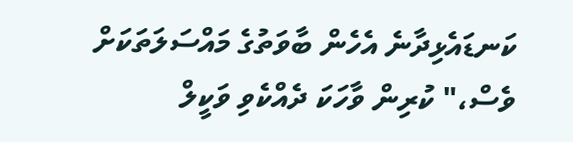ކަނޑައެޅިދާނެ އެހެން ބާވަތުގެ މައްސަލަތަކަށް ވެސް،" ކުރިން ވާހަކަ ދެއްކެވި ވަކީލް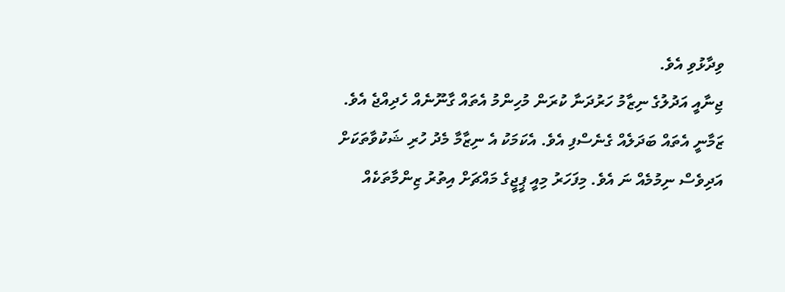ވިދާޅުވި އެވެ.
ޖިނާއީ އަދުލުގެ ނިޒާމު ހަރުދަނާ ކުރަން މުހިންމު އެތައް ގާނޫނެއް ހެދިއްޖެ އެވެ. ޒަމާނީ އެތައް ބަދަލެއް ގެނެސްފި އެވެ. އެކަމަކު އެ ނިޒާމާ މެދު ހުރި ޝަކުވާތަކަށް އަދިވެސް ނިމުމެއް ނަ އެވެ. މިފަހަރު މިއީ ޕީޖީގެ މައްޗަށް އިތުރު ޒިންމާތަކެއް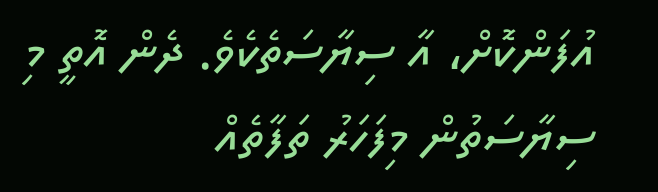އުފަންކޮށް، އާ ސިޔާސަތެކެވެ. ދެން އޮތީ މި ސިޔާސަތުން މިފަހަރު ތަފާތެއް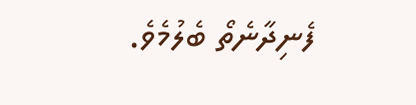ފެނިދާނެތޯ ބެލުމެވެ.